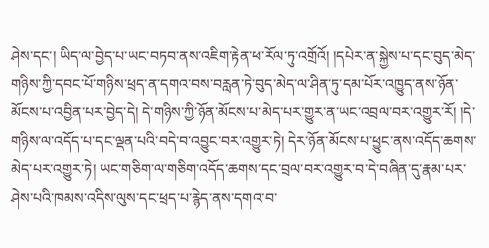ཤེས་དང་། ཡིད་ལ་བྱེད་པ་ཡང་བཏབ་ནས་འཇིག་རྟེན་ཕ་རོལ་ཏུ་འགྲོའོ། །དཔེར་ན་སྐྱེས་པ་དང་བུད་མེད་གཉིས་ཀྱི་དབང་པོ་གཉིས་ཕྲད་ན་དགའ་བས་བརླན་ཏེ་བུད་མེད་ལ་ཤིན་ཏུ་དམ་པོར་འཁྱུད་ནས་ཉོན་མོངས་པ་འབྱིན་པར་བྱེད་དེ། དེ་གཉིས་ཀྱི་ཉོན་མོངས་པ་མེད་པར་གྱུར་ན་ཡང་འབྲལ་བར་འགྱུར་རོ། །དེ་གཉིས་ལ་འདོད་པ་དང་ལྡན་པའི་བདེ་བ་འབྱུང་བར་འགྱུར་ཏེ། དེར་ཉོན་མོངས་པ་ཕྱུང་ནས་འདོད་ཆགས་མེད་པར་འགྱུར་ཏེ། ཡང་གཅིག་ལ་གཅིག་འདོད་ཆགས་དང་བྲལ་བར་འགྱུར་བ་དེ་བཞིན་དུ་རྣམ་པར་ཤེས་པའི་ཁམས་འདིས་ལུས་དང་ཕྲད་པ་རྙེད་ནས་དགའ་བ་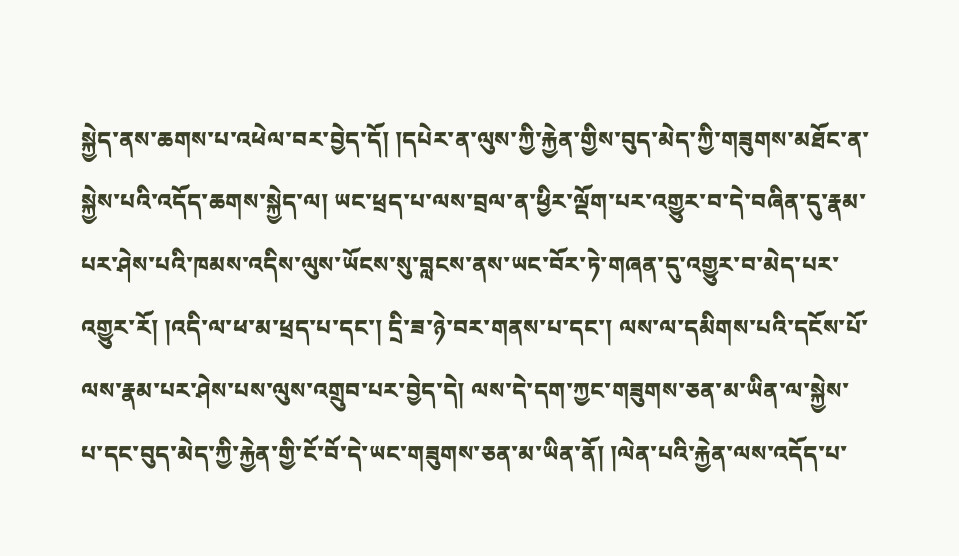སྐྱེད་ནས་ཆགས་པ་འཕེལ་བར་བྱེད་དོ། །དཔེར་ན་ལུས་ཀྱི་རྐྱེན་གྱིས་བུད་མེད་ཀྱི་གཟུགས་མཐོང་ན་སྐྱེས་པའི་འདོད་ཆགས་སྐྱེད་ལ། ཡང་ཕྲད་པ་ལས་བྲལ་ན་ཕྱིར་ལྡོག་པར་འགྱུར་བ་དེ་བཞིན་དུ་རྣམ་པར་ཤེས་པའི་ཁམས་འདིས་ལུས་ཡོངས་སུ་བླངས་ནས་ཡང་བོར་ཏེ་གཞན་དུ་འགྱུར་བ་མེད་པར་འགྱུར་རོ། །འདི་ལ་ཕ་མ་ཕྲད་པ་དང་། དྲི་ཟ་ཉེ་བར་གནས་པ་དང་། ལས་ལ་དམིགས་པའི་དངོས་པོ་ལས་རྣམ་པར་ཤེས་པས་ལུས་འགྲུབ་པར་བྱེད་དེ། ལས་དེ་དག་ཀྱང་གཟུགས་ཅན་མ་ཡིན་ལ་སྐྱེས་པ་དང་བུད་མེད་ཀྱི་རྐྱེན་གྱི་ངོ་བོ་དེ་ཡང་གཟུགས་ཅན་མ་ཡིན་ནོ། །ལེན་པའི་རྐྱེན་ལས་འདོད་པ་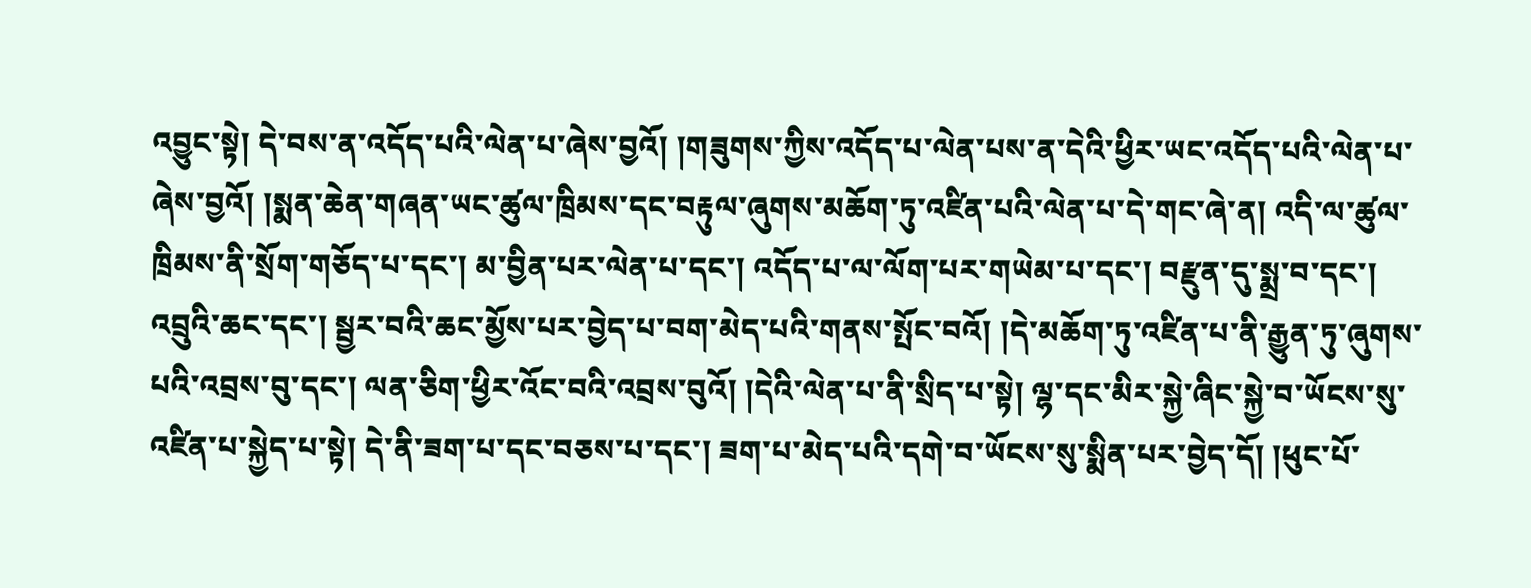འབྱུང་སྟེ། དེ་བས་ན་འདོད་པའི་ལེན་པ་ཞེས་བྱའོ། །གཟུགས་ཀྱིས་འདོད་པ་ལེན་པས་ན་དེའི་ཕྱིར་ཡང་འདོད་པའི་ལེན་པ་ཞེས་བྱའོ། །སྨན་ཆེན་གཞན་ཡང་ཚུལ་ཁྲིམས་དང་བརྟུལ་ཞུགས་མཆོག་ཏུ་འཛིན་པའི་ལེན་པ་དེ་གང་ཞེ་ན། འདི་ལ་ཚུལ་ཁྲིམས་ནི་སྲོག་གཅོད་པ་དང་། མ་བྱིན་པར་ལེན་པ་དང་། འདོད་པ་ལ་ལོག་པར་གཡེམ་པ་དང་། བརྫུན་དུ་སྨྲ་བ་དང་། འབྲུའི་ཆང་དང་། སྦྱར་བའི་ཆང་མྱོས་པར་བྱེད་པ་བག་མེད་པའི་གནས་སྤོང་བའོ། །དེ་མཆོག་ཏུ་འཛིན་པ་ནི་རྒྱུན་ཏུ་ཞུགས་པའི་འབྲས་བུ་དང་། ལན་ཅིག་ཕྱིར་འོང་བའི་འབྲས་བུའོ། །དེའི་ལེན་པ་ནི་སྲིད་པ་སྟེ། ལྷ་དང་མིར་སྐྱེ་ཞིང་སྐྱེ་བ་ཡོངས་སུ་འཛིན་པ་སྐྱེད་པ་སྟེ། དེ་ནི་ཟག་པ་དང་བཅས་པ་དང་། ཟག་པ་མེད་པའི་དགེ་བ་ཡོངས་སུ་སྨིན་པར་བྱེད་དོ། །ཕུང་པོ་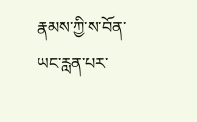རྣམས་ཀྱི་ས་བོན་ཡང་རླན་པར་